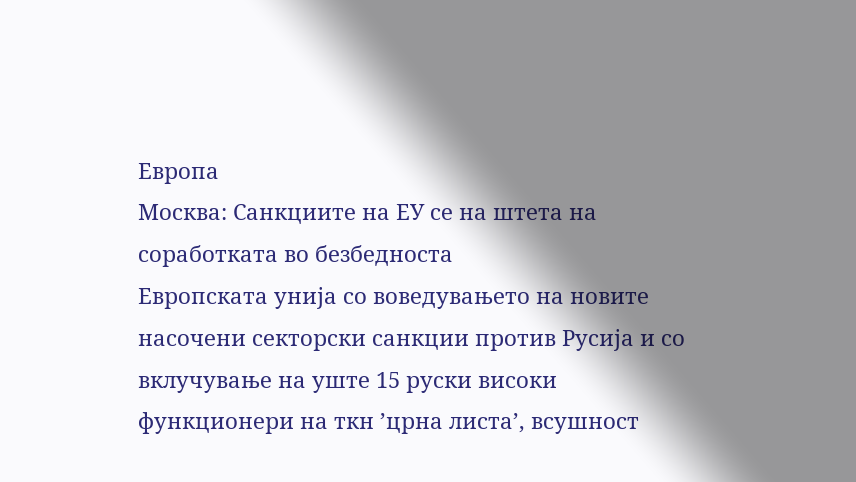Европа
Москва: Санкциите на ЕУ се на штета на соработката во безбедноста
Европската унија со воведувањето на новите насочени секторски санкции против Русија и со вклучување на уште 15 руски високи функционери на ткн ’црна листа’, всушност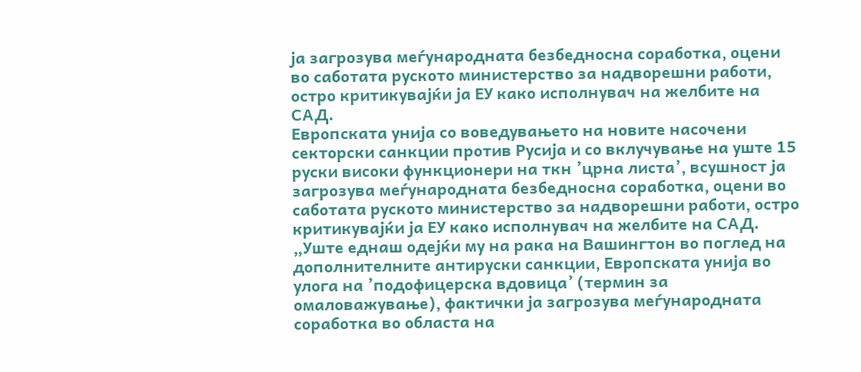ја загрозува меѓународната безбедносна соработка, оцени во саботата руското министерство за надворешни работи, остро критикувајќи ја ЕУ како исполнувач на желбите на САД.
Европската унија со воведувањето на новите насочени секторски санкции против Русија и со вклучување на уште 15 руски високи функционери на ткн ’црна листа’, всушност ја загрозува меѓународната безбедносна соработка, оцени во саботата руското министерство за надворешни работи, остро критикувајќи ја ЕУ како исполнувач на желбите на САД.
„Уште еднаш одејќи му на рака на Вашингтон во поглед на дополнителните антируски санкции, Европската унија во улога на ’подофицерска вдовица’ (термин за омаловажување), фактички ја загрозува меѓународната соработка во областа на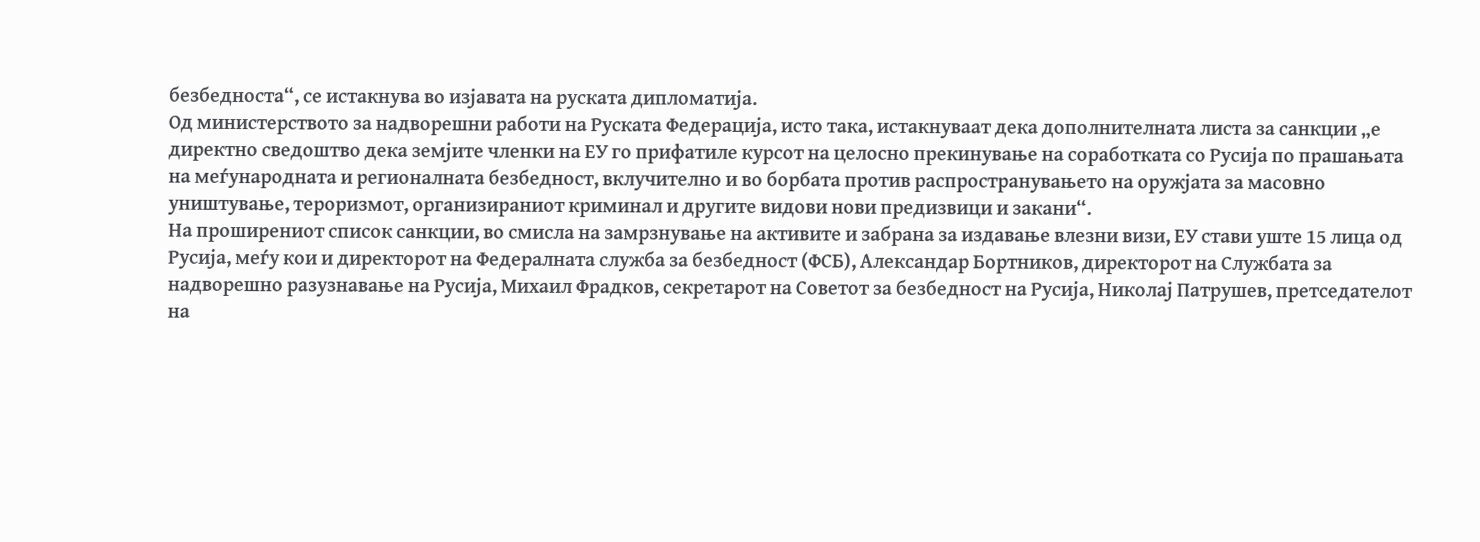безбедноста“, се истакнува во изјавата на руската дипломатија.
Од министерството за надворешни работи на Руската Федерација, исто така, истакнуваат дека дополнителната листа за санкции „е директно сведоштво дека земјите членки на ЕУ го прифатиле курсот на целосно прекинување на соработката со Русија по прашањата на меѓународната и регионалната безбедност, вклучително и во борбата против распространувањето на оружјата за масовно уништување, тероризмот, организираниот криминал и другите видови нови предизвици и закани“.
На проширениот список санкции, во смисла на замрзнување на активите и забрана за издавање влезни визи, ЕУ стави уште 15 лица од Русија, меѓу кои и директорот на Федералната служба за безбедност (ФСБ), Александар Бортников, директорот на Службата за надворешно разузнавање на Русија, Михаил Фрадков, секретарот на Советот за безбедност на Русија, Николај Патрушев, претседателот на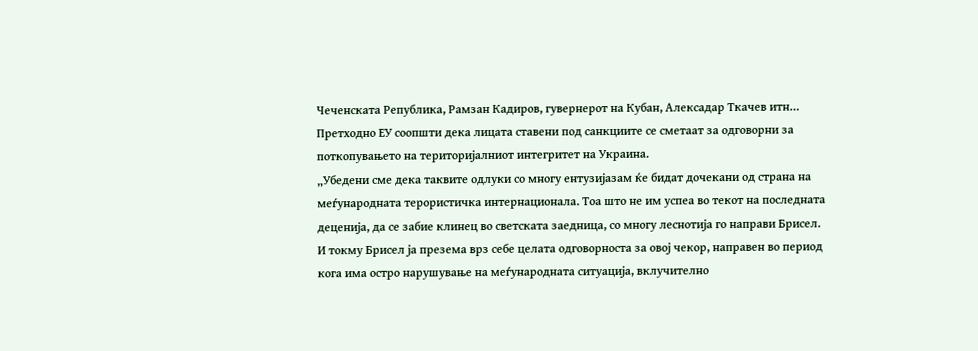Чеченската Република, Рамзан Кадиров, гувернерот на Кубан, Алексадар Ткачев итн… Претходно ЕУ соопшти дека лицата ставени под санкциите се сметаат за одговорни за поткопувањето на територијалниот интегритет на Украина.
„Убедени сме дека таквите одлуки со многу ентузијазам ќе бидат дочекани од страна на меѓународната терористичка интернационала. Тоа што не им успеа во текот на последната деценија, да се забие клинец во светската заедница, со многу леснотија го направи Брисел. И токму Брисел ја презема врз себе целата одговорноста за овој чекор, направен во период кога има остро нарушување на меѓународната ситуација, вклучително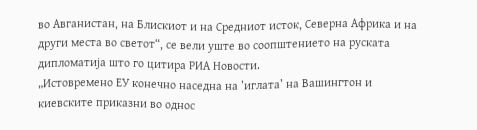во Авганистан, на Блискиот и на Средниот исток, Северна Африка и на други места во светот“, се вели уште во соопштението на руската дипломатија што го цитира РИА Новости.
„Истовремено ЕУ конечно наседна на ’иглата’ на Вашингтон и киевските приказни во однос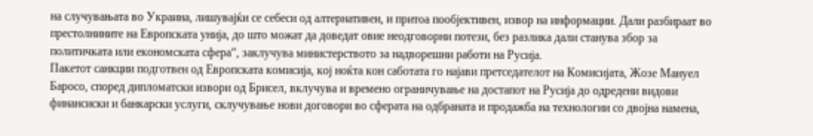на случувањата во Украина, лишувајќи се себеси од алтернативен, и притоа пообјективен, извор на информации. Дали разбираат во престолнините на Европската унија, до што можат да доведат овие неодговорни потези, без разлика дали станува збор за политичката или економската сфера“, заклучува министерството за надворешни работи на Русија.
Пакетот санкции подготвен од Европската комисија, кој ноќта кон саботата го најави претседателот на Комисијата, Жозе Мануел Баросо, според дипломатски извори од Брисел, вклучува и времено ограничување на достапот на Русија до одредени видови финансиски и банкарски услуги, склучување нови договори во сферата на одбраната и продажба на технологии со двојна намена,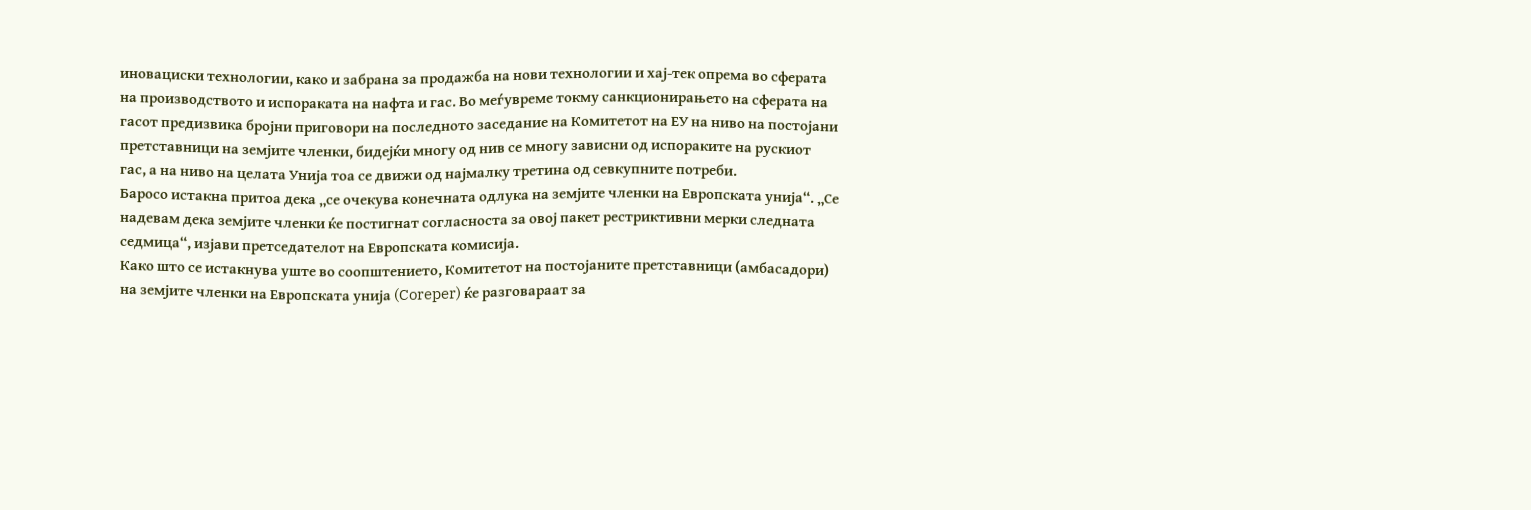иновациски технологии, како и забрана за продажба на нови технологии и хај-тек опрема во сферата на производството и испораката на нафта и гас. Во меѓувреме токму санкционирањето на сферата на гасот предизвика бројни приговори на последното заседание на Комитетот на ЕУ на ниво на постојани претставници на земјите членки, бидејќи многу од нив се многу зависни од испораките на рускиот гас, а на ниво на целата Унија тоа се движи од најмалку третина од севкупните потреби.
Баросо истакна притоа дека „се очекува конечната одлука на земјите членки на Европската унија“. „Се надевам дека земјите членки ќе постигнат согласноста за овој пакет рестриктивни мерки следната седмица“, изјави претседателот на Европската комисија.
Како што се истакнува уште во соопштението, Комитетот на постојаните претставници (амбасадори) на земјите членки на Европската унија (Coreper) ќе разговараат за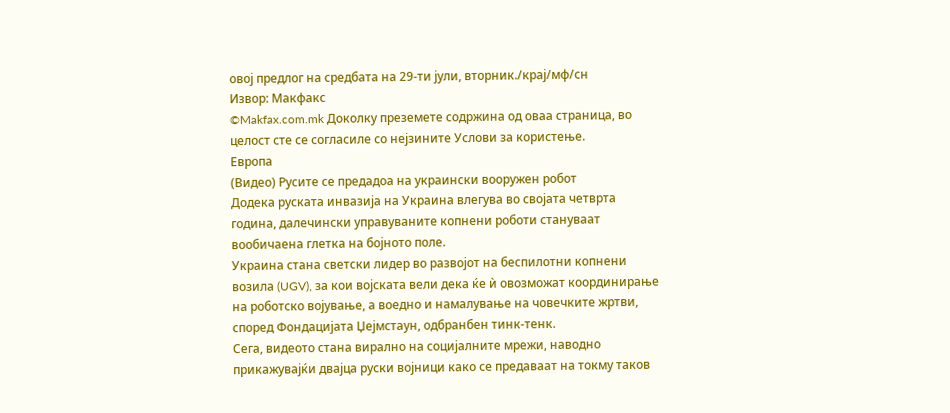овој предлог на средбата на 29-ти јули, вторник./крај/мф/сн
Извор: Макфакс
©Makfax.com.mk Доколку преземете содржина од оваа страница, во целост сте се согласиле со нејзините Услови за користење.
Европа
(Видео) Русите се предадоа на украински вооружен робот
Додека руската инвазија на Украина влегува во својата четврта година, далечински управуваните копнени роботи стануваат вообичаена глетка на бојното поле.
Украина стана светски лидер во развојот на беспилотни копнени возила (UGV), за кои војската вели дека ќе ѝ овозможат координирање на роботско војување, а воедно и намалување на човечките жртви, според Фондацијата Џејмстаун, одбранбен тинк-тенк.
Сега, видеото стана вирално на социјалните мрежи, наводно прикажувајќи двајца руски војници како се предаваат на токму таков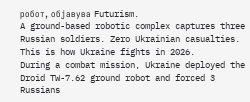робот, објавува Futurism.
A ground-based robotic complex captures three Russian soldiers. Zero Ukrainian casualties.
This is how Ukraine fights in 2026.
During a combat mission, Ukraine deployed the Droid TW-7.62 ground robot and forced 3 Russians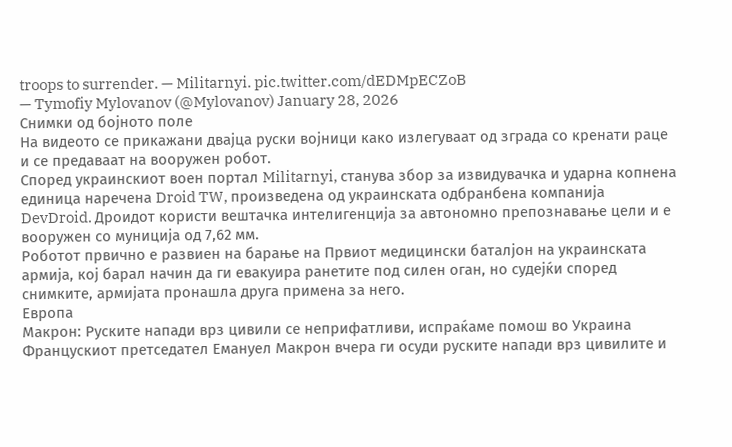troops to surrender. — Militarnyi. pic.twitter.com/dEDMpECZoB
— Tymofiy Mylovanov (@Mylovanov) January 28, 2026
Снимки од бојното поле
На видеото се прикажани двајца руски војници како излегуваат од зграда со кренати раце и се предаваат на вооружен робот.
Според украинскиот воен портал Militarnyi, станува збор за извидувачка и ударна копнена единица наречена Droid TW, произведена од украинската одбранбена компанија DevDroid. Дроидот користи вештачка интелигенција за автономно препознавање цели и е вооружен со муниција од 7,62 мм.
Роботот првично е развиен на барање на Првиот медицински баталјон на украинската армија, кој барал начин да ги евакуира ранетите под силен оган, но судејќи според снимките, армијата пронашла друга примена за него.
Европа
Макрон: Руските напади врз цивили се неприфатливи, испраќаме помош во Украина
Францускиот претседател Емануел Макрон вчера ги осуди руските напади врз цивилите и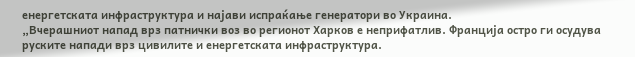енергетската инфраструктура и најави испраќање генератори во Украина.
„Вчерашниот напад врз патнички воз во регионот Харков е неприфатлив. Франција остро ги осудува руските напади врз цивилите и енергетската инфраструктура.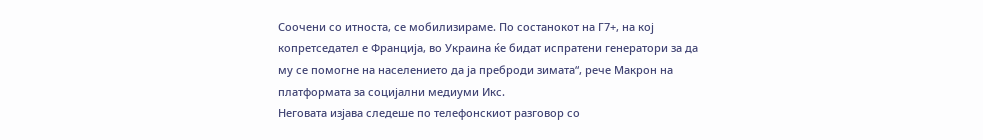Соочени со итноста, се мобилизираме. По состанокот на Г7+, на кој копретседател е Франција, во Украина ќе бидат испратени генератори за да му се помогне на населението да ја преброди зимата“, рече Макрон на платформата за социјални медиуми Икс.
Неговата изјава следеше по телефонскиот разговор со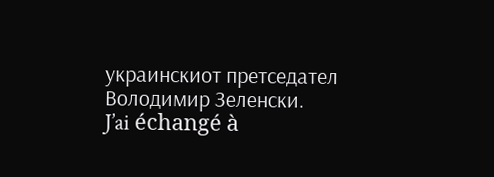украинскиот претседател Володимир Зеленски.
J’ai échangé à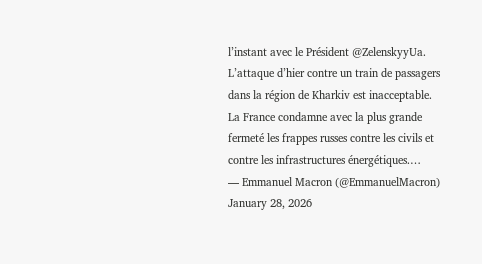l’instant avec le Président @ZelenskyyUa.
L’attaque d’hier contre un train de passagers dans la région de Kharkiv est inacceptable.
La France condamne avec la plus grande fermeté les frappes russes contre les civils et contre les infrastructures énergétiques.…
— Emmanuel Macron (@EmmanuelMacron) January 28, 2026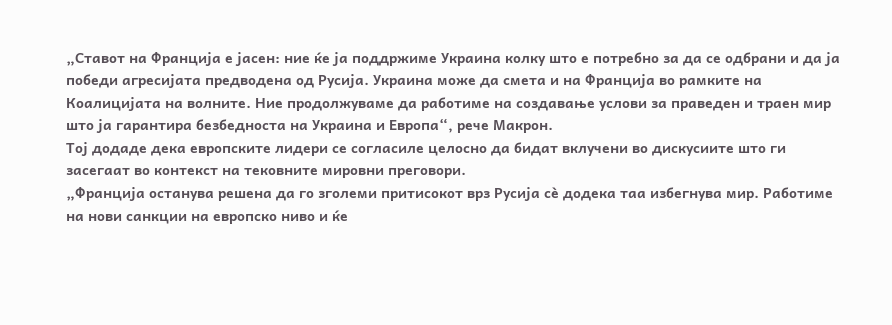„Ставот на Франција е јасен: ние ќе ја поддржиме Украина колку што е потребно за да се одбрани и да ја победи агресијата предводена од Русија. Украина може да смета и на Франција во рамките на Коалицијата на волните. Ние продолжуваме да работиме на создавање услови за праведен и траен мир што ја гарантира безбедноста на Украина и Европа“, рече Макрон.
Тој додаде дека европските лидери се согласиле целосно да бидат вклучени во дискусиите што ги засегаат во контекст на тековните мировни преговори.
„Франција останува решена да го зголеми притисокот врз Русија сè додека таа избегнува мир. Работиме на нови санкции на европско ниво и ќе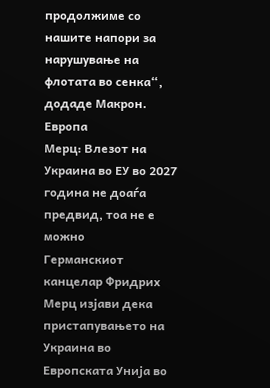продолжиме со нашите напори за нарушување на флотата во сенка“, додаде Макрон.
Европа
Мерц: Влезот на Украина во ЕУ во 2027 година не доаѓа предвид, тоа не е можно
Германскиот канцелар Фридрих Мерц изјави дека пристапувањето на Украина во Европската Унија во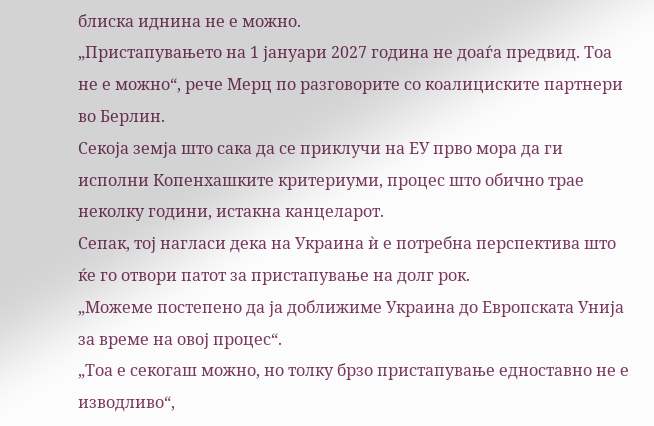блиска иднина не е можно.
„Пристапувањето на 1 јануари 2027 година не доаѓа предвид. Тоа не е можно“, рече Мерц по разговорите со коалициските партнери во Берлин.
Секоја земја што сака да се приклучи на ЕУ прво мора да ги исполни Копенхашките критериуми, процес што обично трае неколку години, истакна канцеларот.
Сепак, тој нагласи дека на Украина ѝ е потребна перспектива што ќе го отвори патот за пристапување на долг рок.
„Можеме постепено да ја доближиме Украина до Европската Унија за време на овој процес“.
„Тоа е секогаш можно, но толку брзо пристапување едноставно не е изводливо“,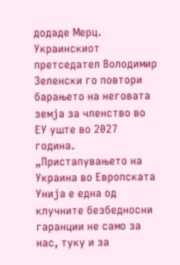додаде Мерц.
Украинскиот претседател Володимир Зеленски го повтори барањето на неговата земја за членство во ЕУ уште во 2027 година.
„Пристапувањето на Украина во Европската Унија е една од клучните безбедносни гаранции не само за нас, туку и за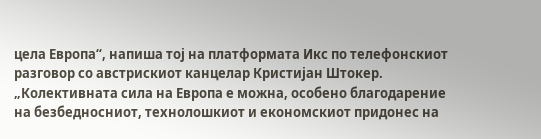цела Европа“, напиша тој на платформата Икс по телефонскиот разговор со австрискиот канцелар Кристијан Штокер.
„Колективната сила на Европа е можна, особено благодарение на безбедносниот, технолошкиот и економскиот придонес на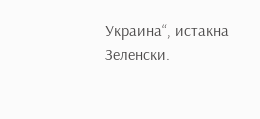Украина“, истакна Зеленски.